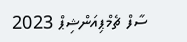ސާފް ޗެމްޕިއަންޝިޕް 2023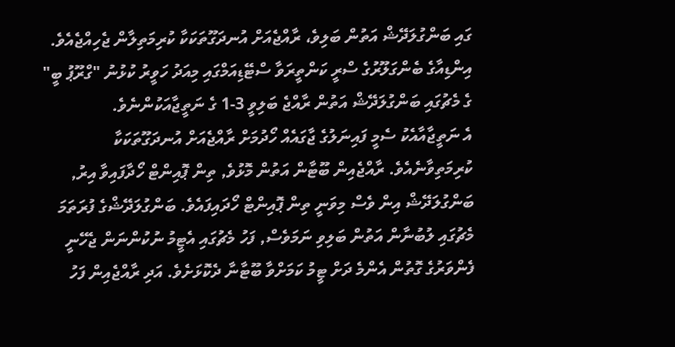ގައި ބަންގުލަދޭޝް އަތުން ބަލިވެ، ރާއްޖެއަށް އުނދަގޫތަކަކާ ކުރިމަތިލާން ޖެހިއްޖެއެވެ.
އިންޑިއާގެ ބެންގަލޫރުގެ ސްރީ ކަންތީރަވާ ސްޓޭޑިއަމްގައި މިއަދު ހަވީރު ކުޅުނު "ގްރޫޕު ބީ" ގެ މެޗުގައި ބަންގުލަދޭޝް އަތުން ރާއްޖެ ބަލިވީ 3-1 ގެ ނަތީޖާއަކުންނެވެ.
އެ ނަތީޖާއާއެކު ސެމީ ފައިނަލުގެ ޖާގައެއް ހޯދުމަށް ރާއްޖެއަށް އުނދަގޫތަކަކާ ކުރިމަތިވާނެއެވެ. ރާއްޖެއިން ބޫޓާން އަތުން މޮޅުވެ, ތިން ޕޮއިންޓް ހޯދާފައިވާ އިރު, ބަންގުލަދޭޝް އިން ވެސް މިވަނީ ތިން ޕޮއިންޓް ހޯދައިފައެވެ. ބަންގުލަދޭޝްގެ ފުރަތަމަ މެޗުގައި ލުބުނާން އަތުން ބަލިވި ނަމަވެސް, ފަހު މެޗުގައި އެޓީމު ނުކުންނަން ޖެހޭނީ ފެންވަރުގެ ގޮތުން އެންމެ ދަށް ޓީމު ކަމަށްވާ ބޫޓާނާ ދެކޮޅަށެވެ. އަދި ރާއްޖެއިން ފަހު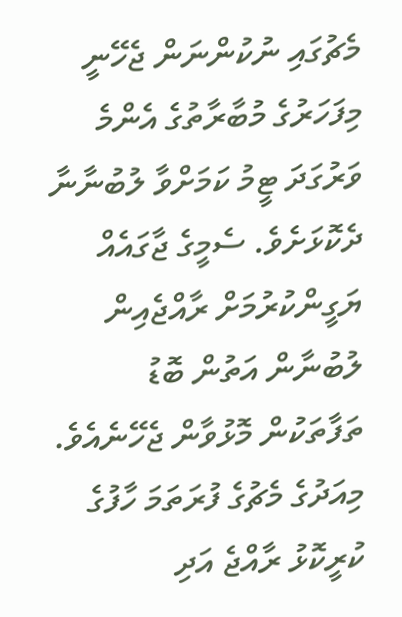މެޗުގައި ނުކުންނަން ޖެހޭނީ މިފަހަރުގެ މުބާރާތުގެ އެންމެ ވަރުގަދަ ޓީމު ކަމަށްވާ ލުބުނާނާ ދެކޮޅަށެވެ. ސެމީގެ ޖާގައެއް ޔަގީންކުރުމަށް ރާއްޖެއިން ލުބުނާން އަތުން ބޮޑު ތަފާތަކުން މޮޅުވާން ޖެހޭނެއެވެ.
މިއަދުގެ މެޗުގެ ފުރަތަމަ ހާފުގެ ކުރީކޮޅު ރާއްޖެ އަދި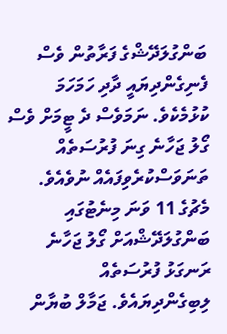ބަންގުލަދޭޝްގެ ފަރާތުން ވެސް ފެނިގެންދިޔައީ ދާދި ހަމަހަމަ ކުޅުމެކެވެ. ނަމަވެސް ދެ ޓީމަށް ވެސް ގޯލު ޖަހާނެ ގިނަ ފުރުސަތެއް ތަނަވަސްކުރެވިފައެއް ނުވެއެވެ.
މެޗުގެ 11 ވަނަ މިނެޓުގައި ބަންގުލަދޭޝްއަށް ގޯލު ޖަހާނެ ރަނގަޅު ފުރުސަތެއް ލިބިގެންދިޔައެވެ. ޖަމާލް ބުޔާން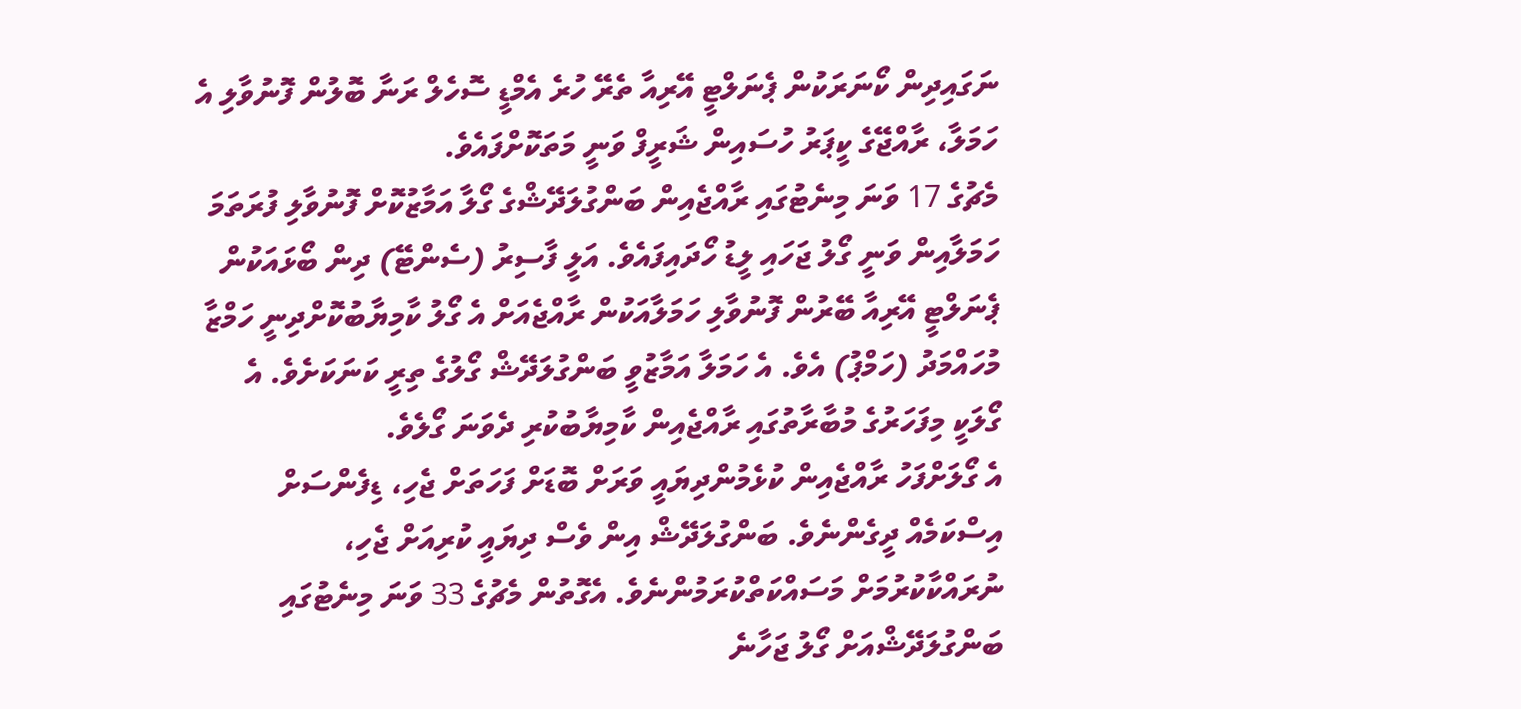ނަގައިދިން ކޯނަރަކުން ޕެނަލްޓީ އޭރިއާ ތެރޭ ހުރެ އެމްޑީ ސޮހެލް ރަނާ ބޮލުން ފޮނުވާލި އެ ހަމަލާ، ރާއްޖޭގެ ކީޕަރު ހުސައިން ޝަރީފް ވަނީ މަތަކޮށްފައެވެ.
މެޗުގެ 17 ވަނަ މިނެޓުގައި ރާއްޖެއިން ބަންގުލަދޭޝްގެ ގޯލާ އަމާޒުކޮށް ފޮނުވާލި ފުރަތަމަ ހަމަލާއިން ވަނީ ގޯލު ޖަހައި ލީޑު ހޯދައިފައެވެ. އަލީ ފާސިރު (ސެންޓޭ) ދިން ބޯޅައަކުން ޕެނަލްޓީ އޭރިއާ ބޭރުން ފޮނުވާލި ހަމަލާއަކުން ރާއްޖެއަށް އެ ގޯލު ކާމިޔާބުކޮށްދިނީ ހަމްޒާ މުހައްމަދު (ހަމްޕު) އެވެ. އެ ހަމަލާ އަމާޒުވީ ބަންގުލަދޭޝް ގޯލުގެ ތިރީ ކަނަކަށެވެ. އެ ގޯލަކީ މިފަހަރުގެ މުބާރާތުގައި ރާއްޖެއިން ކާމިޔާބުކުރި ދެވަނަ ގޯލެވެ.
އެ ގޯލަށްފަހު ރާއްޖެއިން ކުޅެމުންދިޔައީ ވަރަށް ބޮޑަށް ފަހަތަށް ޖެހި، ޑިފެންސަށް އިސްކަމެއް ދީގެންނެވެ. ބަންގުލަދޭޝް އިން ވެސް ދިޔައީ ކުރިއަށް ޖެހި، ނުރައްކާކުރުމަށް މަސައްކަތްކުރަމުންނެވެ. އެގޮތުން މެޗުގެ 33 ވަނަ މިނެޓުގައި ބަންގުލަދޭޝްއަށް ގޯލު ޖަހާނެ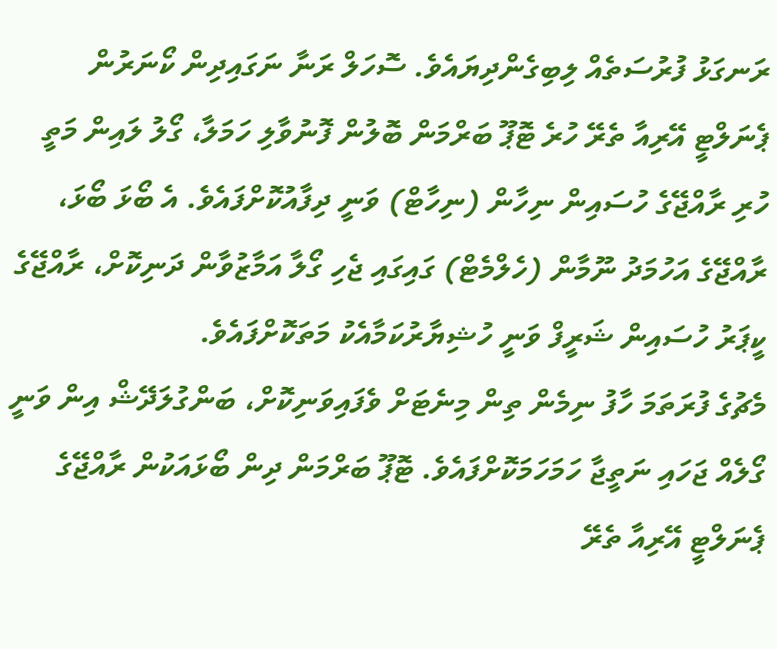ރަނގަޅު ފުރުސަތެއް ލިބިގެންދިޔައެވެ. ސޮހަލް ރަނާ ނަގައިދިން ކޯނަރުން ޕެނަލްޓީ އޭރިއާ ތެރޭ ހުރެ ޓޮޕޫ ބަރްމަން ބޮލުން ފޮނުވާލި ހަމަލާ، ގޯލު ލައިން މަތީ ހުރި ރާއްޖޭގެ ހުސައިން ނިހާން (ނިހާޓް) ވަނީ ދިފާއުކޮށްފައެވެ. އެ ބޯޅަ ބޯޅަ، ރާއްޖޭގެ އަހުމަދު ނޫމާން (ހެލްމެޓް) ގައިގައި ޖެހި ގޯލާ އަމާޒުވާން ދަނިކޮށް، ރާއްޖޭގެ ކީޕަރު ހުސައިން ޝަރީފް ވަނީ ހުޝިޔާރުކަމާއެކު މަތަކޮށްފައެވެ.
މެޗުގެ ފުރަތަމަ ހާފު ނިމެން ތިން މިނެޓަށް ވެފައިވަނިކޮށް، ބަންގުލަދޭޝް އިން ވަނީ ގޯލެއް ޖަހައި ނަތީޖާ ހަމަހަމަކޮށްފައެވެ. ޓޮޕޫ ބަރްމަން ދިން ބޯޅައަކުން ރާއްޖޭގެ ޕެނަލްޓީ އޭރިއާ ތެރޭ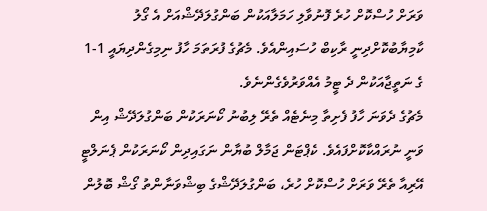ވަރަށް ހުސްކޮށް ހުރެ ފޮނުވާލި ހަމަލާއަކުން ބަންގުލަދޭޝްއަށް އެ ގޯލު ކާމިޔާބުކޮށްދިނީ ރާކިބް ހުސައިންއެވެ. މެޗުގެ ފުރަތަމަ ހާފު ނިމިގެންދިޔައީ 1-1 ގެ ނަތީޖާއަކުން ދެ ޓީމު އެއްވަރުވެގެންނެވެ.
މެޗުގެ ދެވަނަ ހާފު ފެށިތާ މިނެޓެއް ތެރޭ ލިބުނު ކޯނަރަކުން ބަންގުލަދޭޝް އިން ވަނީ ނުރައްކާކޮށްފައެވެ. ކެޕްޓަން ޖަމާލް ބުޔާން ނަގައިދިން ކޯނަރަކުން ޕެނަލްޓީ އޭރިއާ ތެރޭ ވަރަށް ހުސްކޮށް ހުރެ، ބަންގުލަދޭޝްގެ ބިޝްވަނާންތު ގޯޝް ބޮލުން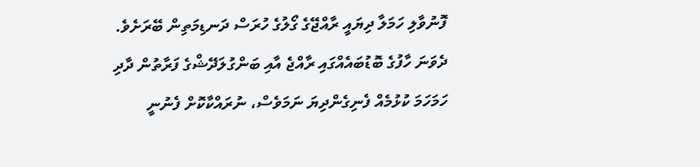ފޮނުވާލި ހަމަލާ ދިޔައީ ރާއްޖޭގެ ގޯލުގެ ހުރަސް ދަނޑިމަތިން ބޭރަށެވެ.
ދެވަނަ ހާފުގެ ބޮޑުބައެއްގައި ރާއްޖެ އާއި ބަންގުލަދޭޝްގެ ފަރާތުން ދާދި ހަމަހަމަ ކުޅުމެއް ފެނިގެންދިޔަ ނަމަވެސް، ނުރައްކާކޮށް ފެނުނީ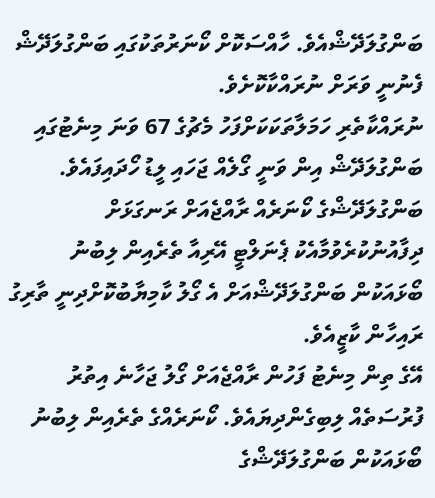ބަންގުލަދޭޝްއެވެ. ހާއްސަކޮށް ކޯނަރުތަކުގައި ބަންގުލަދޭޝް ފެނުނީ ވަރަށް ނުރައްކާކޮށެވެ.
ނުރައްކާތެރި ހަމަލާތަކަކަށްފަހު މެޗުގެ 67 ވަނަ މިނެޓުގައި ބަންގުލަދޭޝް އިން ވަނީ ގޯލެއް ޖަހައި ލީޑު ހޯދައިފައެވެ. ބަންގުލަދޭޝްގެ ކޯނަރެއް ރާއްޖެއަށް ރަނގަޅަށް ދިފާއުނުކުރެވުމާއެކު ޕެނަލްޓީ އޭރިއާ ތެރެއިން ލިބުނު ބޯޅައަކުން ބަންގުލަދޭޝްއަށް އެ ގޯލު ކާމިޔާބުކޮށްދިނީ ތާރިގު ރައިހާން ކާޒީއެވެ.
އޭގެ ތިން މިނެޓު ފަހުން ރާއްޖެއަށް ގޯލު ޖަހާނެ އިތުރު ފުރުސަތެއް ލިބިގެންދިޔައެވެ. ކޯނަރެއްގެ ތެރެއިން ލިބުނު ބޯޅައަކުން ބަންގުލަދޭޝްގެ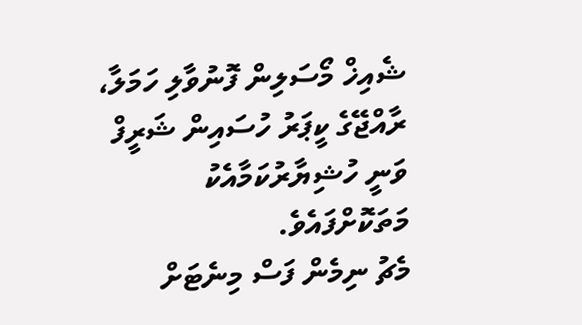ޝެއިޚް މޯސަލިން ފޮނުވާލި ހަމަލާ، ރާއްޖޭގެ ކީޕަރު ހުސައިން ޝަރީފް ވަނީ ހުޝިޔާރުކަމާއެކު މަތަކޮށްފައެވެ.
މެޗު ނިމެން ފަސް މިނެޓަށް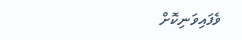ވެފައިވަނިކޮށް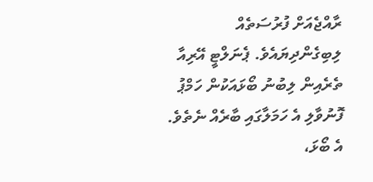ރާއްޖެއަށް ފުރުސަތެއް ލިބިގެންދިޔައެވެ. ޕެނަލްޓީ އޭރިއާ ތެރެއިން ލިބުނު ބޯޅައަކުން ހަމްޕު ފޮނުވާލި އެ ހަމަލާގައި ބާރެއް ނެތެވެ. އެ ބޯޅަ،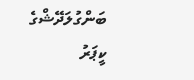ބަންގުލަދޭޝްގެ ކީޕަރު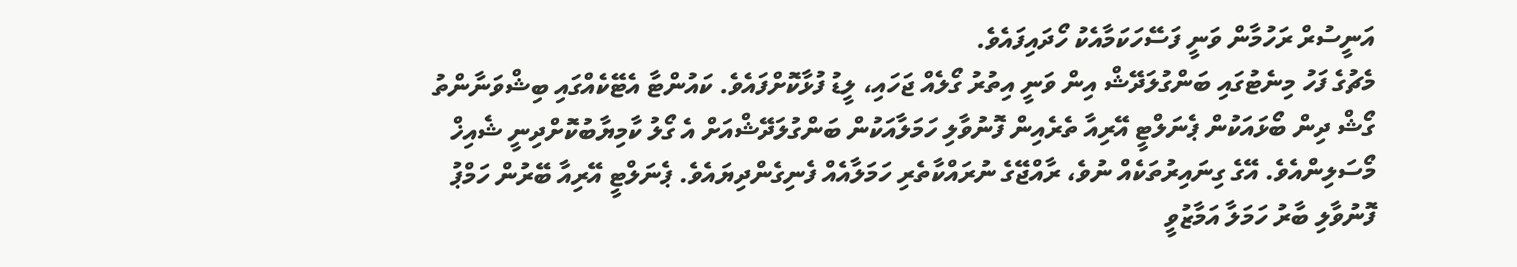އަނީސުރް ރަހުމާން ވަނީ ފަސޭހަކަމާއެކު ހޯދައިފައެވެ.
މެޗުގެ ފަހު މިނެޓުގައި ބަންގުލަދޭޝް އިން ވަނީ އިތުރު ގޯލެއް ޖަހައި، ލީޑު ފުޅާކޮށްފައެވެ. ކައުންޓާ އެޓޭކެއްގައި ބިޝްވަނާންތު ގޯޝް ދިން ބޯޅައަކުން ޕެނަލްޓީ އޭރިއާ ތެރެއިން ފޮނުވާލި ހަމަލާއަކުން ބަންގުލަދޭޝްއަށް އެ ގޯލު ކާމިޔާބުކޮށްދިނީ ޝެއިޚް މޯސަލިންއެވެ. އޭގެ ގިނައިރުތަކެއް ނުވެ، ރާއްޖޭގެ ނުރައްކާތެރި ހަމަލާއެއް ފެނިގެންދިޔައެވެ. ޕެނަލްޓީ އޭރިއާ ބޭރުން ހަމްޕު ފޮނުވާލި ބާރު ހަމަލާ އަމާޒުވީ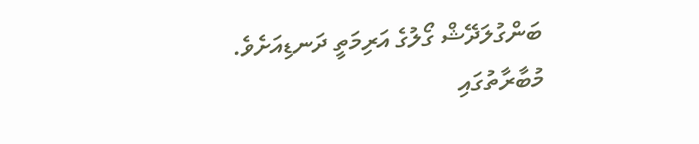ބަންގުލަދޭޝް ގޯލުގެ އަރިމަތީ ދަނޑިއަށެވެ.
މުބާރާތުގައި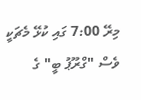މިރޭ 7:00 ގައި ކުޅޭ މެޗަކީ ވެސް "ގްރޫޕު ބީ" ގެ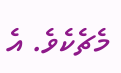މެޗެކެވެ. އެ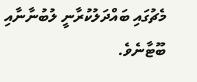މެޗުގައި ބައްދަލުކުރާނީ ލުބުނާނާއި ބޫޓާނެވެ.